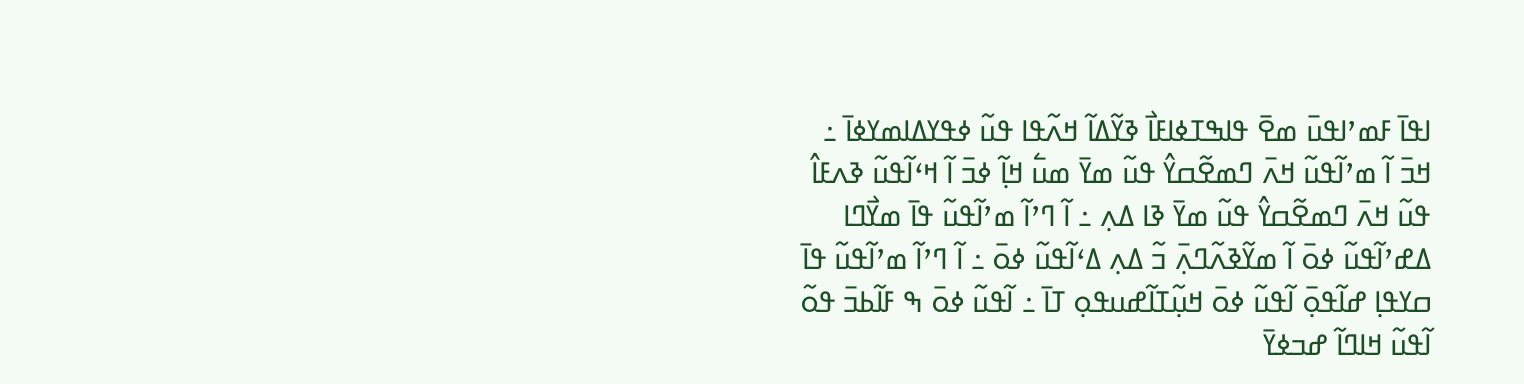ߊߟߊ߫ ߓߘߴߊߟߎ߫ ߘߐ߫ ߟߊߒߠߦߊߓߊ߯ ߢߌ߬ߡߊ߬ ߞߍ߬ߟߊ ߟߎ߬ ߦߟߌߡߊߘߌߦߊ߫ ߸ ߞߏ߫ ߊ߬ ߘߴߊ߬ߟߎ߬ ߞߍ߫ ߣߘߐ߬ߛߌ߮ ߟߎ߬ ߘߌ߫ ߘߎ߱ ߞߊ߲߬ ߦߏ߫ ߊ߬ ߞߵߊ߬ߟߎ߬ ߢߍߓߊ߮ ߟߎ߬ ߞߍ߫ ߣߘߐ߬ߛߌ߮ ߟߎ߬ ߘߌ߫ ߢߊ ߡߍ߲ ߸ ߊ߬ ߣߴߊ߬ ߘߴߊ߬ߟߎ߬ ߟߊ߫ ߘߌ߯ߣߊ ߡߝߴߊ߬ߟߎ߬ ߦߋ߫ ߊ߬ ߘߌ߬ߢߍ߬ߣߍ߲߫ ߏ߬ ߡߍ߲ ߡߵߊ߬ߟߎ߬ ߦߋ߫ ߸ ߊ߬ ߣߴߊ߬ ߘߴߊ߬ߟߎ߬ ߟߊ߫ ߛߌߟߊ߲ ߝߊ߬ߟߋ߲߫ ߊ߬ߟߎ߬ ߦߋ߫ ߞߎ߲߬ߠߊ߬ߝߎߟߋ߲ ߠߊ߫ ߸ ߊ߬ߟߎ߬ ߦߋ߫ ߒ ߓߊ߬ߕߏ߫ ߟߋ߬ ߊ߬ߟߎ߬ ߞߊߣߊ߬ ߝߏߦߌ߫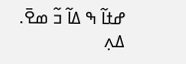ߝߙߊ߬ ߒ ߡߊ߬ ߏ߬ ߘߐ߫. ߡߍ߲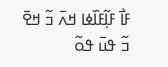ߓߊ߯ ߓߊ߲߬ߓߊ߰ߦߊ ߞߍ߫ ߏ߬ ߞߐ߫ ߏ߬ ߟߎ߫ ߟߋ߬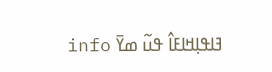ߔߊߟߊ߲ߞߊߓߊ߮ ߟߎ߬ ߘߌ߫ info